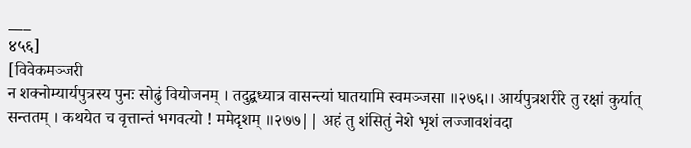___
४५६]
[विवेकमञ्जरी
न शक्नोम्यार्यपुत्रस्य पुनः सोढुं वियोजनम् । तदुद्बध्यात्र वासन्त्यां घातयामि स्वमञ्जसा ॥२७६।। आर्यपुत्रशरीरे तु रक्षां कुर्यात् सन्ततम् । कथयेत च वृत्तान्तं भगवत्यो ! ममेदृशम् ॥२७७|| अहं तु शंसितुं नेशे भृशं लज्जावशंवदा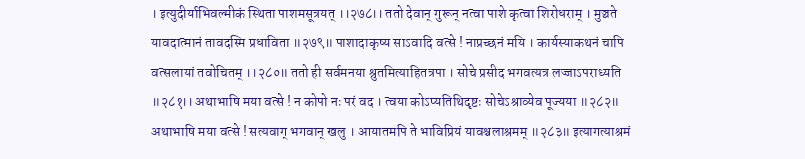। इत्युदीर्याभिवल्मीकं स्थिता पाशमसूत्रयत् ।।२७८।। ततो देवान् गुरून् नत्वा पाशे कृत्वा शिरोधराम् । मुञ्चते यावदात्मानं तावदस्मि प्रधाविता ॥२७९॥ पाशादाकृष्य साऽवादि वत्से ! नाप्रच्छनं मयि । कार्यस्याकथनं चापि वत्सलायां तवोचितम् ।।२८०॥ ततो ही सर्वमनया श्रुतमित्याहितत्रपा । सोचे प्रसीद भगवत्यत्र लज्जाऽपराध्यति ॥२८१।। अथाभाषि मया वत्से ! न कोपो नः परं वद । त्वया कोऽप्यतिथिदृष्टः सोचेऽश्राव्येव पूज्यया ॥२८२॥ अथाभाषि मया वत्से ! सत्यवाग् भगवान् खलु । आयातमपि ते भाविप्रियं यावश्चलाश्रमम् ॥२८३॥ इत्यागत्याश्रमं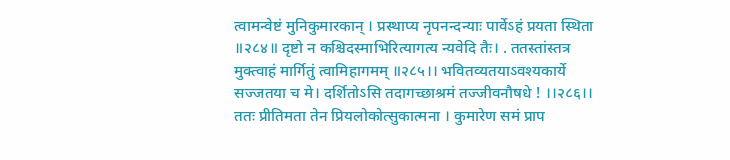त्वामन्वेष्टं मुनिकुमारकान् । प्रस्थाप्य नृपनन्दन्याः पार्वेऽहं प्रयता स्थिता ॥२८४॥ दृष्टो न कश्चिदस्माभिरित्यागत्य न्यवेदि तैः। . ततस्तांस्तत्र मुक्त्वाहं मार्गितुं त्वामिहागमम् ॥२८५।। भवितव्यतयाऽवश्यकार्ये सज्जतया च मे। दर्शितोऽसि तदागच्छाश्रमं तज्जीवनौषधे ! ।।२८६।। ततः प्रीतिमता तेन प्रियलोकोत्सुकात्मना । कुमारेण समं प्राप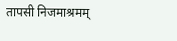तापसी निजमाश्रमम्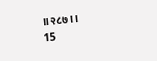॥२८७।।
15